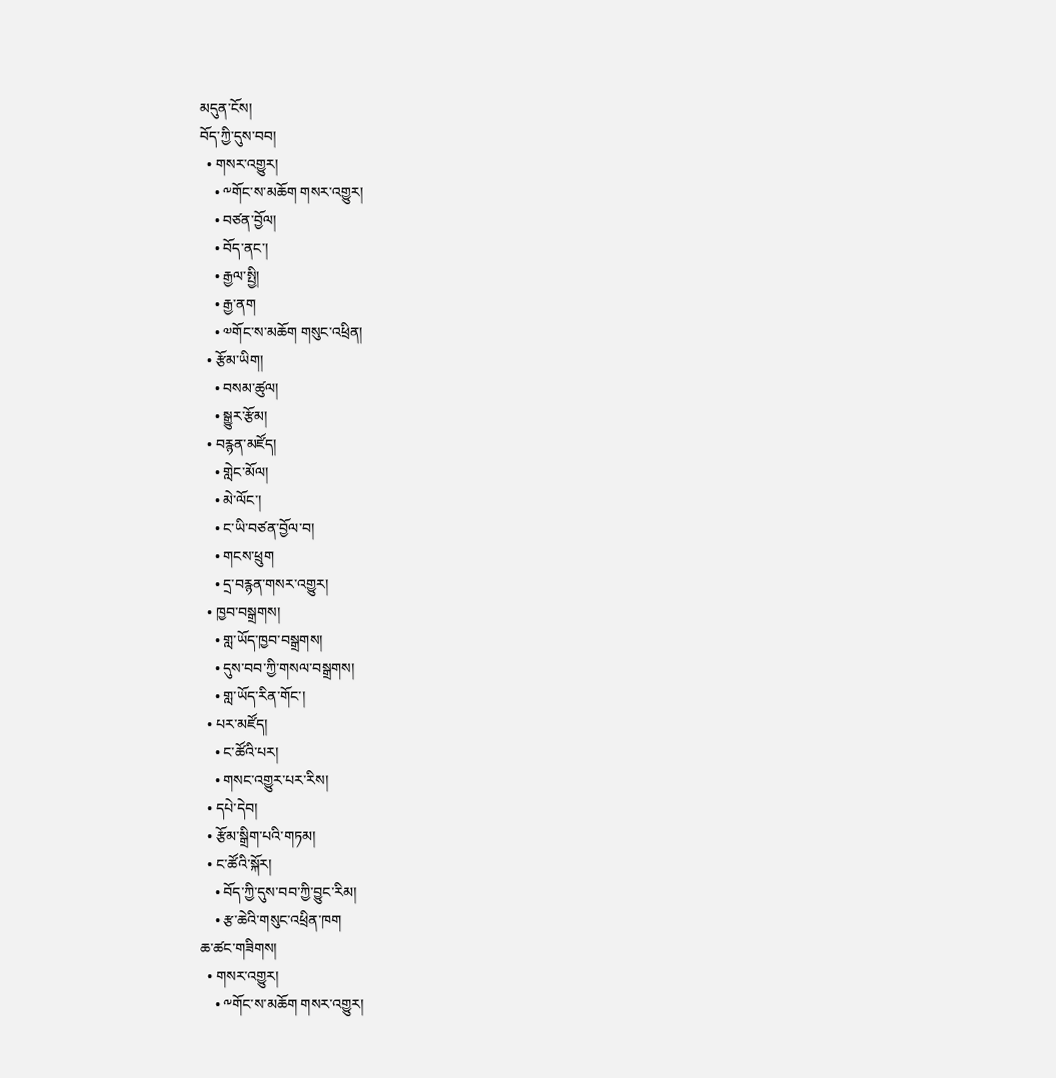མདུན་ངོས།
བོད་ཀྱི་དུས་བབ།
  • གསར་འགྱུར།
    • ༸གོང་ས་མཆོག གསར་འགྱུར།
    • བཙན་བྱོལ།
    • བོད་ནང་།
    • རྒྱལ་སྤྱི།
    • རྒྱ་ནག
    • ༧གོང་ས་མཆོག གསུང་འཕྲིན།
  • རྩོམ་ཡིག།
    • བསམ་ཚུལ།
    • སྒྱུར་རྩོམ།
  • བརྙན་མཛོད།
    • གླེང་མོལ།
    • མེ་ལོང་།
    • ང་ཡི་བཙན་བྱོལ་བ།
    • གངས་ཕྲུག
    • དྲ་བརྙན་གསར་འགྱུར།
  • ཁྱབ་བསྒྲགས།
    • གླ་ཡོད་ཁྱབ་བསྒྲགས།
    • དུས་བབ་ཀྱི་གསལ་བསྒྲགས།
    • གླ་ཡོད་རིན་གོང་།
  • པར་མཛོད།
    • ང་ཚོའི་པར།
    • གསང་འགྱུར་པར་རིས།
  • དཔེ་དེབ།
  • རྩོམ་སྒྲིག་པའི་གཏམ།
  • ང་ཚོའི་སྐོར།
    • བོད་ཀྱི་དུས་བབ་ཀྱི་བྱུང་རིམ།
    • རྩ་ཆེའི་གསུང་འཕྲིན་ཁག
ཆ་ཚང་གཟིགས།
  • གསར་འགྱུར།
    • ༸གོང་ས་མཆོག གསར་འགྱུར།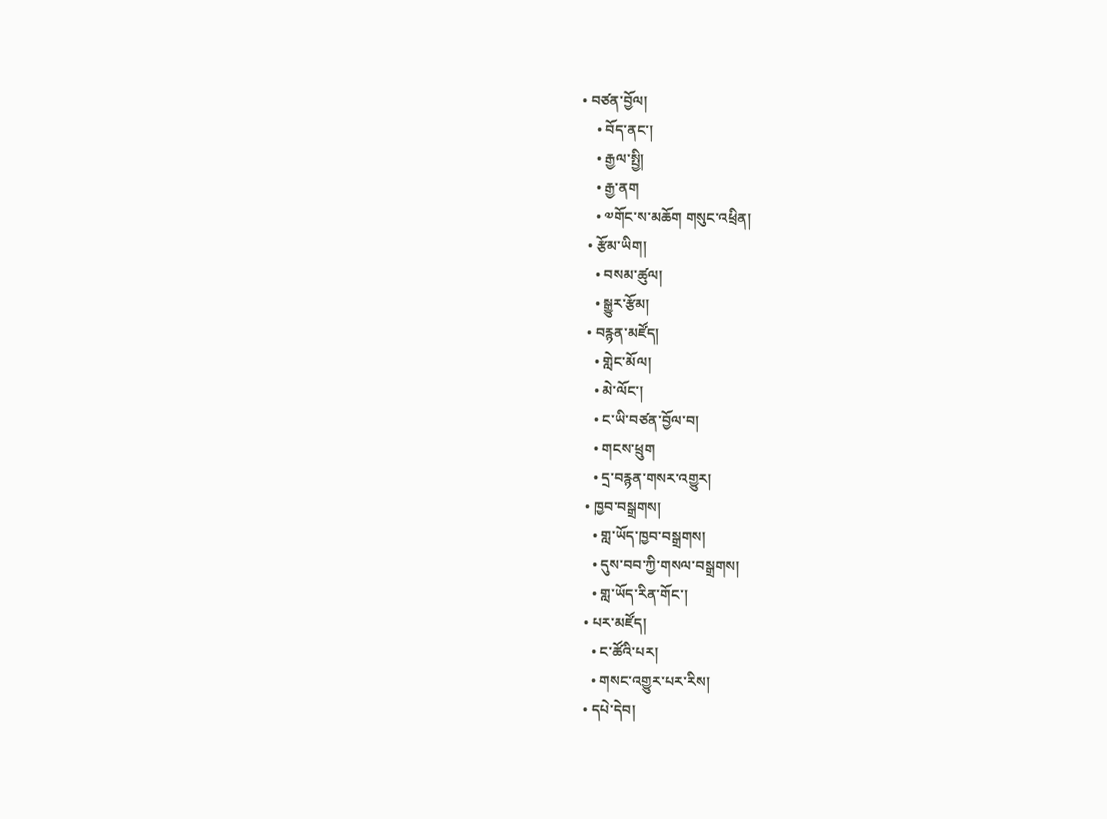• བཙན་བྱོལ།
    • བོད་ནང་།
    • རྒྱལ་སྤྱི།
    • རྒྱ་ནག
    • ༧གོང་ས་མཆོག གསུང་འཕྲིན།
  • རྩོམ་ཡིག།
    • བསམ་ཚུལ།
    • སྒྱུར་རྩོམ།
  • བརྙན་མཛོད།
    • གླེང་མོལ།
    • མེ་ལོང་།
    • ང་ཡི་བཙན་བྱོལ་བ།
    • གངས་ཕྲུག
    • དྲ་བརྙན་གསར་འགྱུར།
  • ཁྱབ་བསྒྲགས།
    • གླ་ཡོད་ཁྱབ་བསྒྲགས།
    • དུས་བབ་ཀྱི་གསལ་བསྒྲགས།
    • གླ་ཡོད་རིན་གོང་།
  • པར་མཛོད།
    • ང་ཚོའི་པར།
    • གསང་འགྱུར་པར་རིས།
  • དཔེ་དེབ།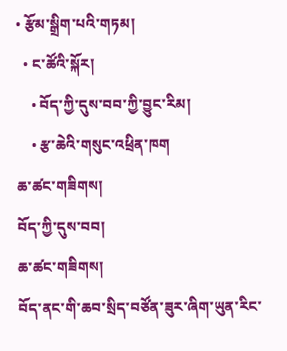• རྩོམ་སྒྲིག་པའི་གཏམ།
  • ང་ཚོའི་སྐོར།
    • བོད་ཀྱི་དུས་བབ་ཀྱི་བྱུང་རིམ།
    • རྩ་ཆེའི་གསུང་འཕྲིན་ཁག
ཆ་ཚང་གཟིགས།
བོད་ཀྱི་དུས་བབ།
ཆ་ཚང་གཟིགས།
བོད་ནང་གི་ཆབ་སྲིད་བཙོན་ཟུར་ཞིག་ཡུན་རིང་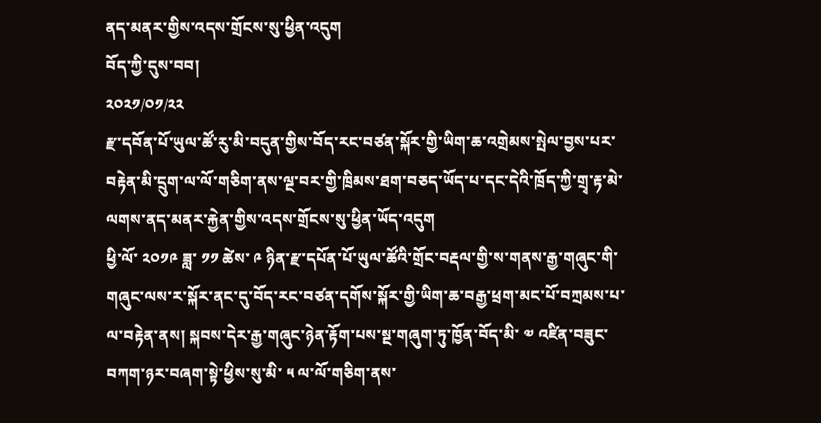ནད་མནར་གྱིས་འདས་གྲོངས་སུ་ཕྱིན་འདུག
བོད་ཀྱི་དུས་བབ།
༢༠༢༡/༠༡/༢༢
རྫ་དབོན་པོ་ཡུལ་ཚོ་རུ་མི་བདུན་གྱིས་བོད་རང་བཙན་སྐོར་གྱི་ཡིག་ཆ་འགྲེམས་སྤེལ་བྱས་པར་བརྟེན་མི་དྲུག་ལ་ལོ་གཅིག་ནས་ལྔ་བར་གྱི་ཁྲིམས་ཐག་བཅད་ཡོད་པ་དང་དེའི་ཁྲོད་ཀྱི་གྲྭ་རྟ་མེ་ལགས་ནད་མནར་རྐྱེན་གྱིས་འདས་གྲོངས་སུ་ཕྱིན་ཡོད་འདུག
ཕྱི་ལོ་ ༢༠༡༩ ཟླ་ ༡༡ ཚེས་ ༩ ཉིན་རྫ་དཔོན་པོ་ཡུལ་ཚོའི་གྲོང་བརྡལ་གྱི་ས་གནས་རྒྱ་གཞུང་གི་གཞུང་ལས་ར་སྐོར་ནང་དུ་བོད་རང་བཙན་དགོས་སྐོར་གྱི་ཡིག་ཆ་བརྒྱ་ཕྲག་མང་པོ་བཀྲམས་པ་ལ་བརྟེན་ནས། སྐབས་དེར་རྒྱ་གཞུང་ཉེན་རྟོག་པས་སྔ་གཞུག་ཏུ་ཁྱོན་བོད་མི་ ༧ འཛིན་བཟུང་བཀག་ཉར་བཞག་སྟེ་ཕྱིས་སུ་མི་ ༥ ལ་ལོ་གཅིག་ནས་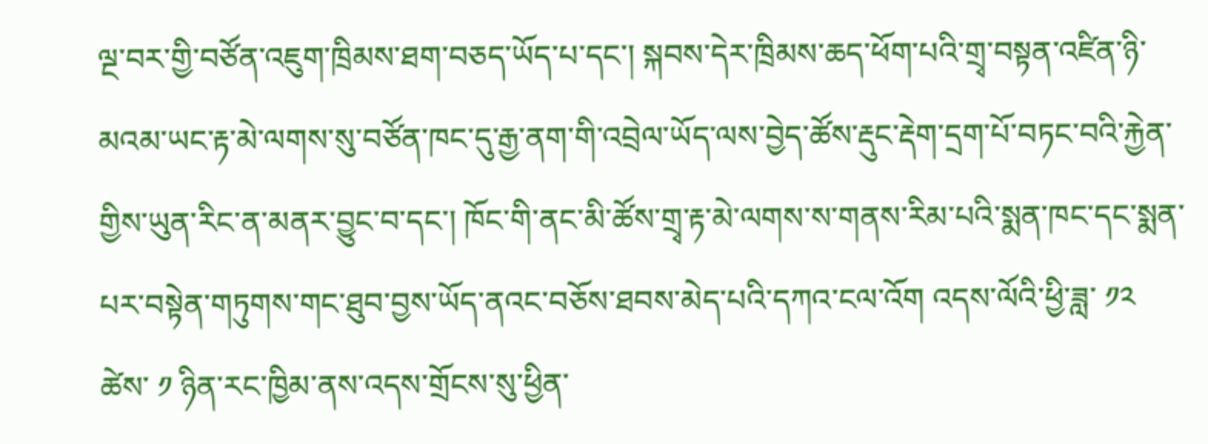ལྔ་བར་གྱི་བཙོན་འཇུག་ཁྲིམས་ཐག་བཅད་ཡོད་པ་དང་། སྐབས་དེར་ཁྲིམས་ཆད་ཕོག་པའི་གྲྭ་བསྟན་འཛིན་ཉི་མའམ་ཡང་རྟ་མེ་ལགས་སུ་བཙོན་ཁང་དུ་རྒྱ་ནག་གི་འབྲེལ་ཡོད་ལས་བྱེད་ཚོས་རྡུང་རྡེག་དྲག་པོ་བཏང་བའི་རྐྱེན་གྱིས་ཡུན་རིང་ན་མནར་བྱུང་བ་དང་། ཁོང་གི་ནང་མི་ཚོས་གྲྭ་རྟ་མེ་ལགས་ས་གནས་རིམ་པའི་སྨན་ཁང་དང་སྨན་པར་བསྟེན་གཏུགས་གང་ཐུབ་བྱས་ཡོད་ནའང་བཅོས་ཐབས་མེད་པའི་དཀའ་ངལ་འོག འདས་ལོའི་ཕྱི་ཟླ་ ༡༢ ཚེས་ ༡ ཉིན་རང་ཁྱིམ་ནས་འདས་གྲོངས་སུ་ཕྱིན་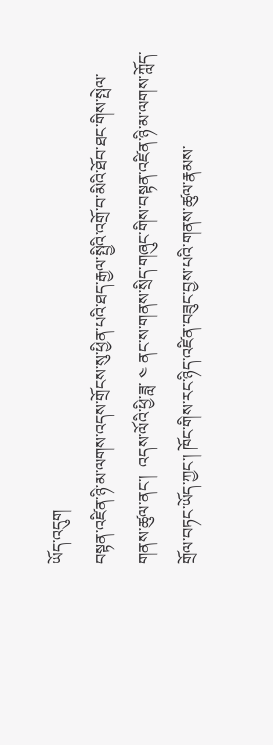ཡོད་འདུག
བསྟན་འཛིན་ཉི་མ་ལགས་འདས་གྲོངས་སུ་ཕྱིན་པའི་ཐད་རྒྱལ་སྤྱིའི་འགྲོ་བ་མིའི་ཐོབ་ཐང་གིས་སྤེལ་གནས་ཚུལ་ནང་།  འདས་ལོའི་ཕྱི་ཟླ་ ༤ ནང་ས་གནས་སྲིད་གཞུང་གིས་བསྟན་འཛིན་ཉི་མ་ལགས་ཀློད་གྲོལ་བཏང་ཡོད་ཀྱང་། ཁོང་གིས་རང་ཉིད་འཛིན་བཟུང་བྱས་པའི་གནས་ཚུལ་རྣམས་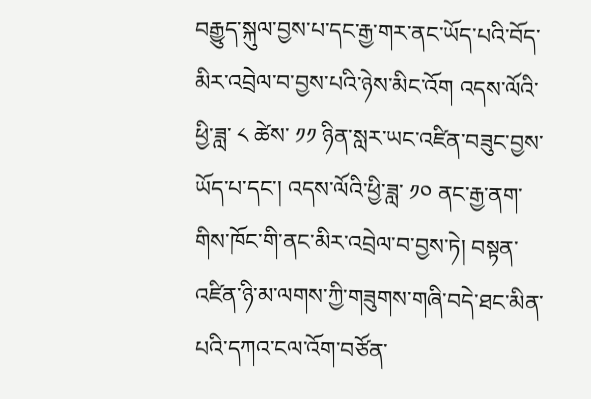བརྒྱུད་སྐུལ་བྱས་པ་དང་རྒྱ་གར་ནང་ཡོད་པའི་བོད་མིར་འབྲེལ་བ་བྱས་པའི་ཉེས་མིང་འོག འདས་ལོའི་ཕྱི་ཟླ་ ༨ ཚེས་ ༡༡ ཉིན་སླར་ཡང་འཛིན་བཟུང་བྱས་ཡོད་པ་དང་། འདས་ལོའི་ཕྱི་ཟླ་ ༡༠ ནང་རྒྱ་ནག་གིས་ཁོང་གི་ནང་མིར་འབྲེལ་བ་བྱས་ཏེ། བསྟན་འཛིན་ཉི་མ་ལགས་ཀྱི་གཟུགས་གཞི་བདེ་ཐང་མིན་པའི་དཀའ་ངལ་འོག་བཙོན་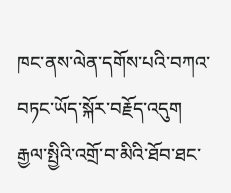ཁང་ནས་ལེན་དགོས་པའི་བཀའ་བཏང་ཡོད་སྐོར་བརྗོད་འདུག
རྒྱལ་སྤྱིའི་འགྲོ་བ་མིའི་ཐོབ་ཐང་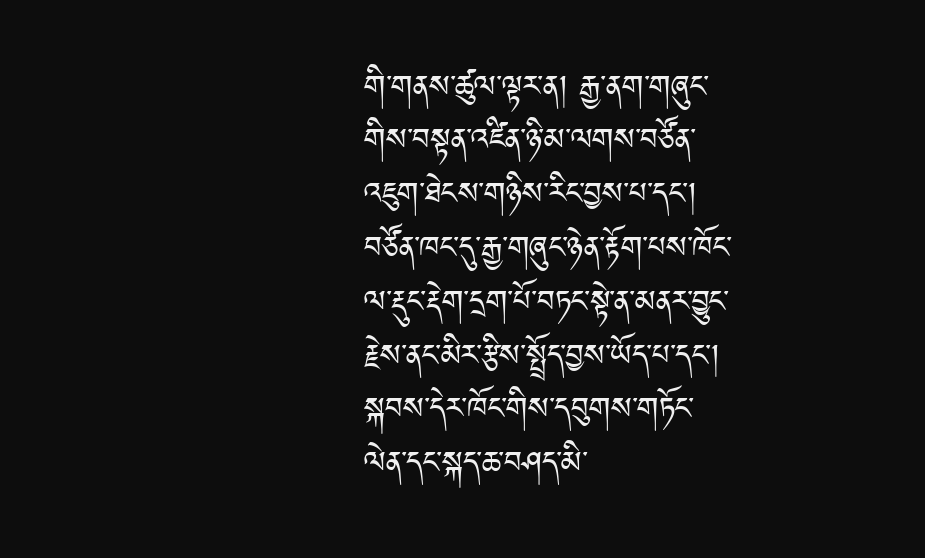གི་གནས་ཚུལ་ལྟར་ན། རྒྱ་ནག་གཞུང་གིས་བསྟན་འཛིན་ཉི་མ་ལགས་བཙོན་འཇུག་ཐེངས་གཉིས་རིང་བྱས་པ་དང་།  བཙོན་ཁང་དུ་རྒྱ་གཞུང་ཉེན་རྟོག་པས་ཁོང་ལ་རྡུང་རྡེག་དྲག་པོ་བཏང་སྟེ་ན་མནར་བྱུང་རྗེས་ནང་མིར་རྩིས་སྤྲོད་བྱས་ཡོད་པ་དང་། སྐབས་དེར་ཁོང་གིས་དབུགས་གཏོང་ལེན་དང་སྐད་ཆ་བཤད་མི་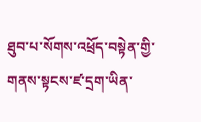ཐུབ་པ་སོགས་འཕྲོད་བསྟེན་གྱི་གནས་སྟངས་ཛ་དྲག་ཡིན་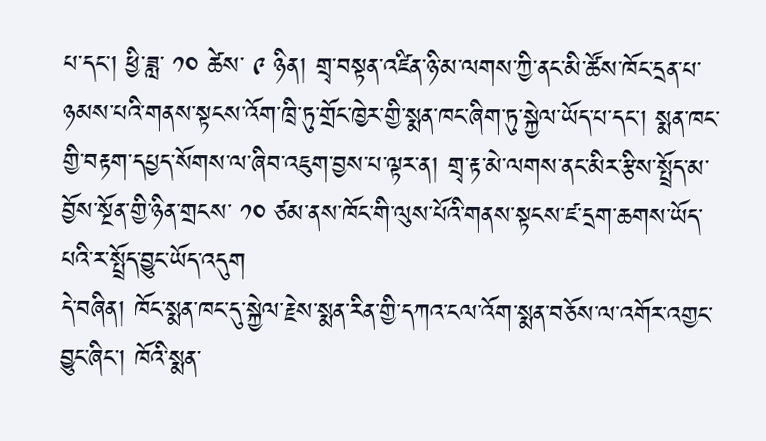པ་དང་། ཕྱི་ཟླ་ ༡༠ ཚེས་ ༩ ཉིན། གྲྭ་བསྟན་འཛིན་ཉི་མ་ལགས་ཀྱི་ནང་མི་ཚོས་ཁོང་དྲན་པ་ཉམས་པའི་གནས་སྟངས་འོག་ཁྲི་ཏུ་གྲོང་ཁྱེར་གྱི་སྨན་ཁང་ཞིག་ཏུ་སྐྱེལ་ཡོད་པ་དང་། སྨན་ཁང་གྱི་བརྟག་དཔྱད་སོགས་ལ་ཞིབ་འཇུག་བྱས་པ་ལྟར་ན། གྲྭ་རྟ་མེ་ལགས་ནང་མིར་རྩིས་སྤྲོད་མ་བྱོས་སྔོན་གྱི་ཉིན་གྲངས་ ༡༠ ཙམ་ནས་ཁོང་གི་ལུས་པོའི་གནས་སྟངས་ཛ་དྲག་ཆགས་ཡོད་པའི་ར་སྤྲོད་བྱུང་ཡོད་འདུག
དེ་བཞིན། ཁོང་སྨན་ཁང་དུ་སྐྱེལ་རྗེས་སྨན་རིན་གྱི་དཀའ་ངལ་འོག་སྨན་བཅོས་ལ་འགོར་འགྱང་བྱུང་ཞིང་། ཁོའི་སྨན་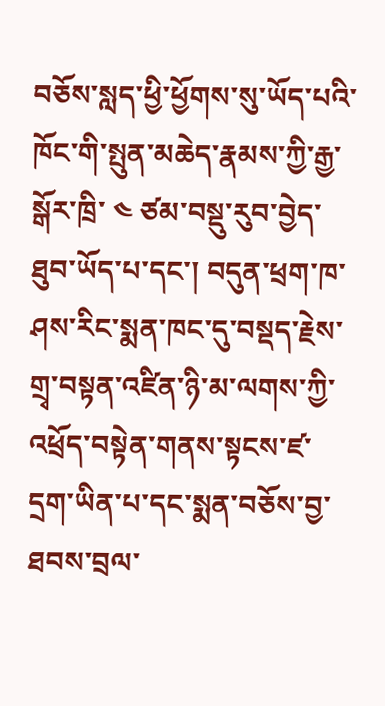བཅོས་སླད་ཕྱི་ཕྱོགས་སུ་ཡོད་པའི་ཁོང་གི་སྤུན་མཆེད་རྣམས་ཀྱི་རྒྱ་སྒོར་ཁྲི་ ༤ ཙམ་བསྡུ་རུབ་བྱེད་ཐུབ་ཡོད་པ་དང་། བདུན་ཕྲག་ཁ་ཤས་རིང་སྨན་ཁང་དུ་བསྡད་རྗེས་གྲྭ་བསྟན་འཛིན་ཉི་མ་ལགས་ཀྱི་འཕྲོད་བསྟེན་གནས་སྟངས་ཛ་དྲག་ཡིན་པ་དང་སྨན་བཅོས་བྱ་ཐབས་བྲལ་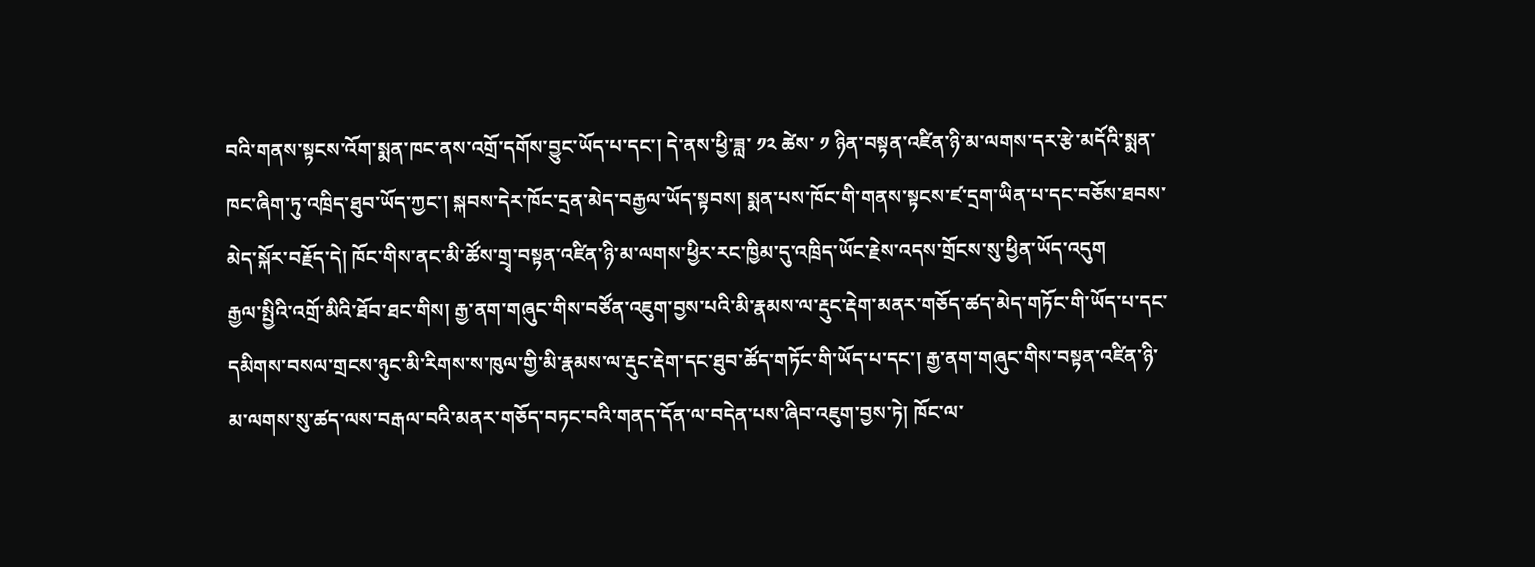བའི་གནས་སྟངས་འོག་སྨན་ཁང་ནས་འགྲོ་དགོས་བྱུང་ཡོད་པ་དང་། དེ་ནས་ཕྱི་ཟླ་ ༡༢ ཚེས་ ༡ ཉིན་བསྟན་འཛིན་ཉི་མ་ལགས་དར་རྩེ་མདོའི་སྨན་ཁང་ཞིག་ཏུ་འཁྲིད་ཐུབ་ཡོད་ཀྱང་། སྐབས་དེར་ཁོང་དྲན་མེད་བརྒྱལ་ཡོད་སྟབས། སྨན་པས་ཁོང་གི་གནས་སྟངས་ཛ་དྲག་ཡིན་པ་དང་བཅོས་ཐབས་མེད་སྐོར་བརྗོད་དེ། ཁོང་གིས་ནང་མི་ཚོས་གྲྭ་བསྟན་འཛིན་ཉི་མ་ལགས་ཕྱིར་རང་ཁྱིམ་དུ་འཁྲིད་ཡོང་རྗེས་འདས་གྲོངས་སུ་ཕྱིན་ཡོད་འདུག
རྒྱལ་སྤྱིའི་འགྲོ་མིའི་ཐོབ་ཐང་གིས། རྒྱ་ནག་གཞུང་གིས་བཙོན་འཇུག་བྱས་པའི་མི་རྣམས་ལ་རྡུང་རྡེག་མནར་གཅོད་ཚད་མེད་གཏོང་གི་ཡོད་པ་དང་དམིགས་བསལ་གྲངས་ཉུང་མི་རིགས་ས་ཁུལ་གྱི་མི་རྣམས་ལ་རྡུང་རྡེག་དང་ཐུབ་ཚོད་གཏོང་གི་ཡོད་པ་དང་། རྒྱ་ནག་གཞུང་གིས་བསྟན་འཛིན་ཉི་མ་ལགས་སུ་ཚད་ལས་བརྒལ་བའི་མནར་གཅོད་བཏང་བའི་གནད་དོན་ལ་བདེན་པས་ཞིབ་འཇུག་བྱས་ཏེ། ཁོང་ལ་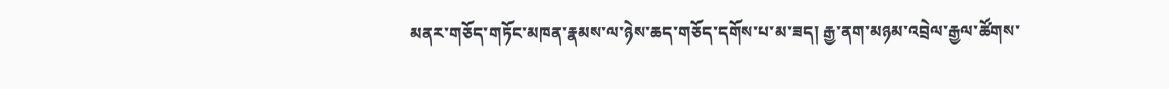མནར་གཅོད་གཏོང་མཁན་རྣམས་ལ་ཉེས་ཆད་གཅོད་དགོས་པ་མ་ཟད། རྒྱ་ནག་མཉམ་འབྲེལ་རྒྱལ་ཚོགས་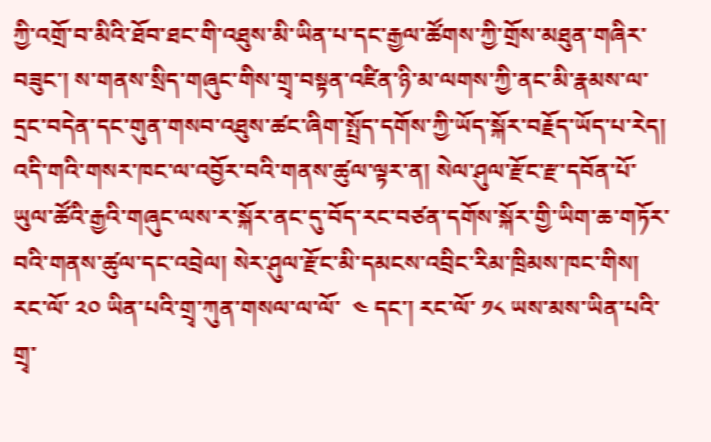ཀྱི་འགྲོ་བ་མིའི་ཐོབ་ཐང་གི་འཐུས་མི་ཡིན་པ་དང་རྒྱལ་ཚོགས་ཀྱི་གྲོས་མཐུན་གཞིར་བཟུང་། ས་གནས་སྲིད་གཞུང་གིས་གྲྭ་བསྟན་འཛིན་ཉི་མ་ལགས་ཀྱི་ནང་མི་རྣམས་ལ་དྲང་བདེན་དང་གུན་གསབ་འཐུས་ཚང་ཞིག་སྤྲོད་དགོས་ཀྱི་ཡོད་སྐོར་བརྗོད་ཡོད་པ་རེད།
འདི་གའི་གསར་ཁང་ལ་འབྱོར་བའི་གནས་ཚུལ་ལྟར་ན། སེལ་ཤུལ་རྫོང་རྫ་དབོན་པོ་ཡུལ་ཚོའི་རྒྱའི་གཞུང་ལས་ར་སྐོར་ནང་དུ་བོད་རང་བཙན་དགོས་སྐོར་གྱི་ཡིག་ཆ་གཏོར་བའི་གནས་ཚུལ་དང་འབྲེལ། སེར་ཤུལ་རྫོང་མི་དམངས་འབྲིང་རིམ་ཁྲིམས་ཁང་གིས། རང་ལོ་ ༢༠ ཡིན་པའི་གྲྭ་ཀུན་གསལ་ལ་ལོ་  ༤ དང་། རང་ལོ་ ༡༨ ཡས་མས་ཡིན་པའི་གྲྭ་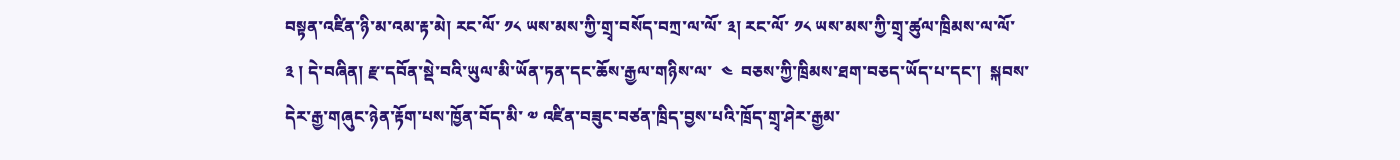བསྟན་འཛིན་ཉི་མ་འམ་རྟ་མེ། རང་ལོ་ ༡༨ ཡས་མས་ཀྱི་གྲྭ་བསོད་བཀྲ་ལ་ལོ་ ༣། རང་ལོ་ ༡༨ ཡས་མས་ཀྱི་གྲྭ་ཚུལ་ཁྲིམས་ལ་ལོ་ ༣ ། དེ་བཞིན། རྫ་དབོན་སྡེ་བའི་ཡུལ་མི་ཡོན་ཏན་དང་ཆོས་རྒྱལ་གཉིས་ལ་  ༤  བཅས་ཀྱི་ཁྲིམས་ཐག་བཅད་ཡོད་པ་དང་།  སྐབས་དེར་རྒྱ་གཞུང་ཉེན་རྟོག་པས་ཁྱོན་བོད་མི་ ༧ འཛིན་བཟུང་བཙན་ཁྲིད་བྱས་པའི་ཁྲོད་གྲྭ་ཤེར་རྒྱམ་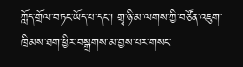ཀློད་གྲོལ་བཏང་ཡོད་པ་དང་། གྲྭ་ཉི་མ་ལགས་ཀྱི་བཙོན་འཇུག་ཁྲིམས་ཐག་ཕྱིར་བསྒྲགས་མ་བྱས་པར་གསང་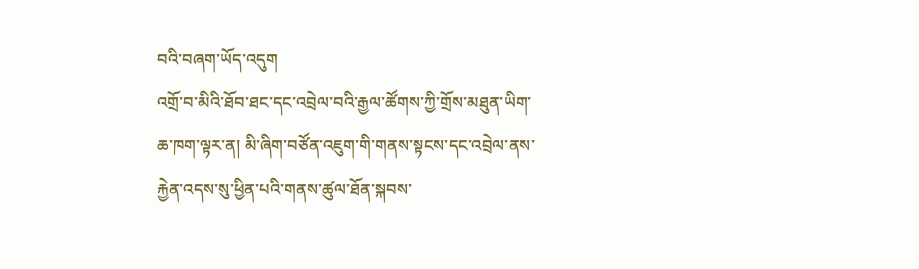བའི་བཞག་ཡོད་འདུག
འགྲོ་བ་མིའི་ཐོབ་ཐང་དང་འབྲེལ་བའི་རྒྱལ་ཚོགས་ཀྱི་གྲོས་མཐུན་ཡིག་ཆ་ཁག་ལྟར་ན། མི་ཞིག་བཙོན་འཇུག་གི་གནས་སྟངས་དང་འབྲེལ་ནས་རྐྱེན་འདས་སུ་ཕྱིན་པའི་གནས་ཚུལ་ཐོན་སྐབས་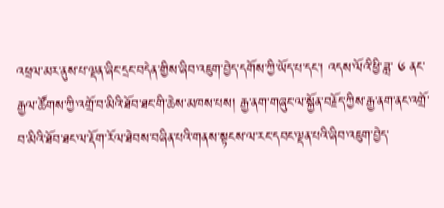འཕྲལ་མར་ནུས་པ་ལྡན་ཞིང་དྲང་བདེན་གྱིས་ཞིབ་འཇུག་བྱེད་དགོས་ཀྱི་ཡོད་པ་དང་། འདས་ལོའི་ཕྱི་ཟླ་ ༦ ནང་རྒྱལ་ཚོགས་ཀྱི་འགྲོ་བ་མིའི་ཐོབ་ཐང་གི་ཆེས་མཁས་པས། རྒྱ་ནག་གཞུང་ལ་སྐྱོན་བརྗོད་ཀྱིས་རྒྱ་ནག་ནང་འགྲོ་བ་མིའི་ཐོབ་ཐང་ལ་རྡོག་རོལ་ཐེབས་བཞིན་པའི་གནས་སྟངས་ལ་རང་དབང་ལྡན་པའི་ཞིབ་འཇུག་བྱེད་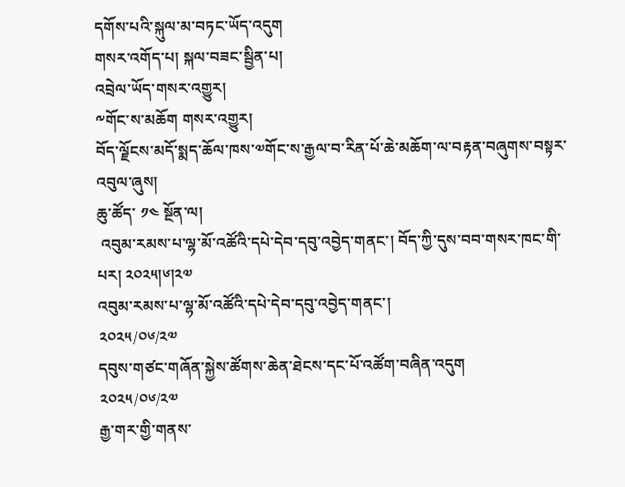དགོས་པའི་སྐུལ་མ་བཏང་ཡོད་འདུག
གསར་འགོད་པ། སྐལ་བཟང་སྦྱིན་པ།
འབྲེལ་ཡོད་གསར་འགྱུར།
༸གོང་ས་མཆོག གསར་འགྱུར།
བོད་ལྗོངས་མདོ་སྨད་ཆོལ་ཁས་༧གོང་ས་རྒྱལ་བ་རིན་པོ་ཆེ་མཆོག་ལ་བརྟན་བཞུགས་བསྟར་འབུལ་ཞུས།
ཆུ་ཚོད་ ༡༤ སྔོན་ལ།
 འབུམ་རམས་པ་ལྷ་མོ་འཚོའི་དཔེ་དེབ་དབུ་འབྱེད་གནང་། བོད་ཀྱི་དུས་བབ་གསར་ཁང་གི་པར། ༢༠༢༥།༦།༢༧
འབུམ་རམས་པ་ལྷ་མོ་འཚོའི་དཔེ་དེབ་དབུ་འབྱེད་གནང་།
༢༠༢༥/༠༦/༢༧
དབུས་གཙང་གཞོན་སྐྱེས་ཚོགས་ཆེན་ཐེངས་དང་པོ་འཚོག་བཞིན་འདུག
༢༠༢༥/༠༦/༢༧
རྒྱ་གར་གྱི་གནས་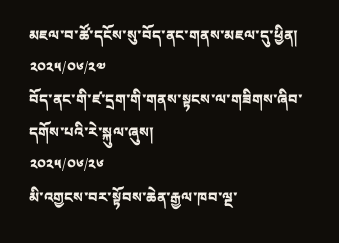མཇལ་བ་ཚོ་དངོས་སུ་བོད་ནང་གནས་མཇལ་དུ་ཕྱིན།
༢༠༢༥/༠༦/༢༧
བོད་ནང་གི་ཛ་དྲག་གི་གནས་སྟངས་ལ་གཟིགས་ཞིབ་དགོས་པའི་རེ་སྐུལ་ཞུས།
༢༠༢༥/༠༦/༢༦
མི་འགྱངས་བར་སྟོབས་ཆེན་རྒྱལ་ཁབ་ལྔ་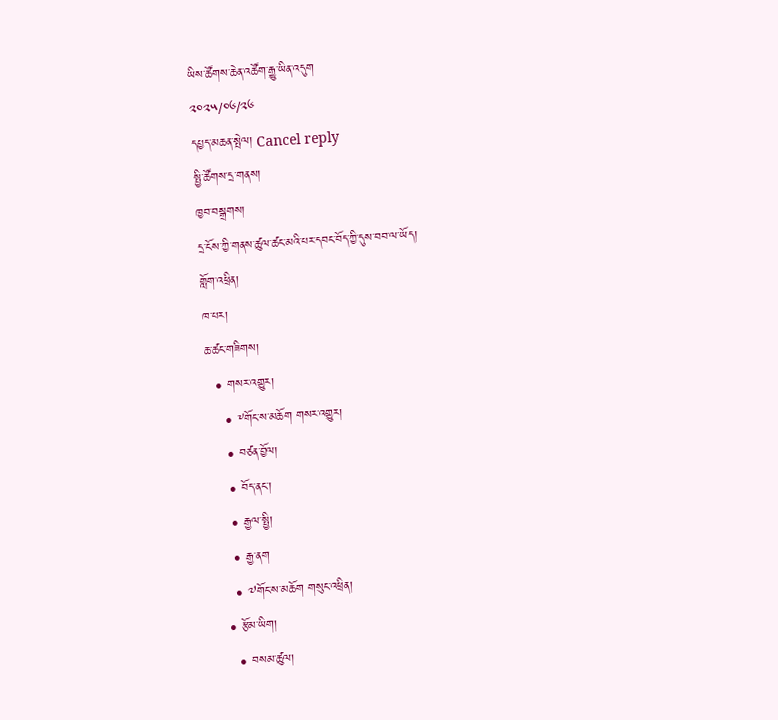ཡིས་ཚོགས་ཆེན་འཚོག་རྒྱུ་ཡིན་འདུག
༢༠༢༥/༠༦/༢༦
དཔྱད་མཆན་སྤེལ། Cancel reply
སྤྱི་ཚོགས་དྲ་གནས།
ཁྱབ་བསྒྲགས།
དྲ་ངོས་ཀྱི་གནས་ཚུལ་ཚང་མའི་པར་དབང་བོད་ཀྱི་དུས་བབ་ལ་ཡོད།
གློག་འཕྲིན།
ཁ་པར།
ཆ་ཚང་གཟིགས།
  • གསར་འགྱུར།
    • ༸གོང་ས་མཆོག གསར་འགྱུར།
    • བཙན་བྱོལ།
    • བོད་ནང་།
    • རྒྱལ་སྤྱི།
    • རྒྱ་ནག
    • ༧གོང་ས་མཆོག གསུང་འཕྲིན།
  • རྩོམ་ཡིག།
    • བསམ་ཚུལ།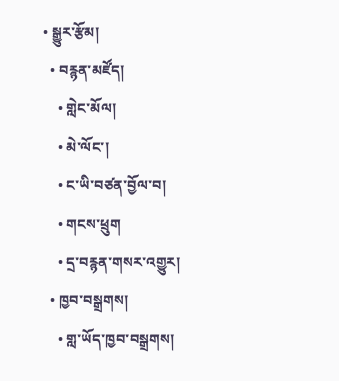• སྒྱུར་རྩོམ།
  • བརྙན་མཛོད།
    • གླེང་མོལ།
    • མེ་ལོང་།
    • ང་ཡི་བཙན་བྱོལ་བ།
    • གངས་ཕྲུག
    • དྲ་བརྙན་གསར་འགྱུར།
  • ཁྱབ་བསྒྲགས།
    • གླ་ཡོད་ཁྱབ་བསྒྲགས།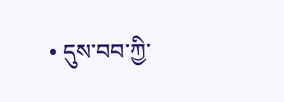• དུས་བབ་ཀྱི་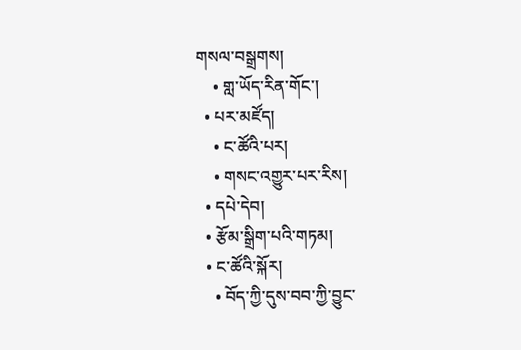གསལ་བསྒྲགས།
    • གླ་ཡོད་རིན་གོང་།
  • པར་མཛོད།
    • ང་ཚོའི་པར།
    • གསང་འགྱུར་པར་རིས།
  • དཔེ་དེབ།
  • རྩོམ་སྒྲིག་པའི་གཏམ།
  • ང་ཚོའི་སྐོར།
    • བོད་ཀྱི་དུས་བབ་ཀྱི་བྱུང་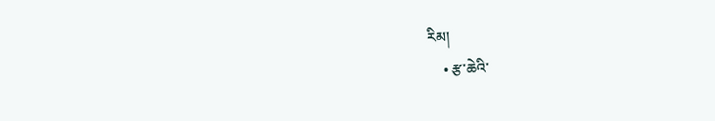རིམ།
    • རྩ་ཆེའི་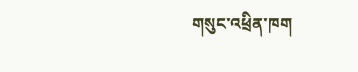གསུང་འཕྲིན་ཁག